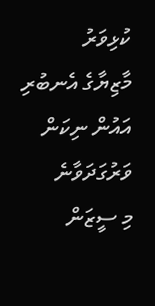ކުޅިވަރު
މާޒިޔާގެ އެނބުރި އައުން ނިކަން ވަރުގަދަވާނެ
މި ސީޒަން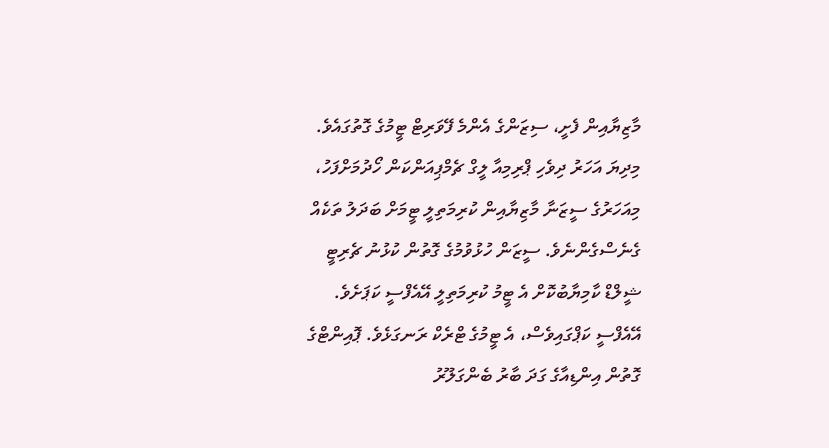މާޒިޔާއިން ފެށީ، ސިޒަންގެ އެންމެ ފޭވަރިޓް ޓީމުގެ ގޮތުގައެވެ. މިދިޔަ އަހަރު ދިވެހި ޕްރިމިއާ ލީގް ޗެމްޕިއަންކަން ހޯދުމަށްފަހު، މިއަހަރުގެ ސީޒަނާ މާޒިޔާއިން ކުރިމަތިލީ ޓީމަށް ބަދަލު ތަކެއް ގެނެސްގެންނެވެ. ސީޒަން ހުޅުވުމުގެ ގޮތުން ކުޅުނު ޗެރިޓީ ޝީލްޑް ކާމިޔާބުކޮށް އެ ޓީމު ކުރިމަތިލީ އޭއެފްސީ ކަޕަށެވެ.
އޭއެފްސީ ކަޕްގައިވެސް، އެ ޓީމުގެ ޓްރެކް ރަނގަޅެވެ. ޕޮއިންޓްގެ ގޮތުން އިންޑިއާގެ ގަދަ ބާރު ބެންގަލޫރު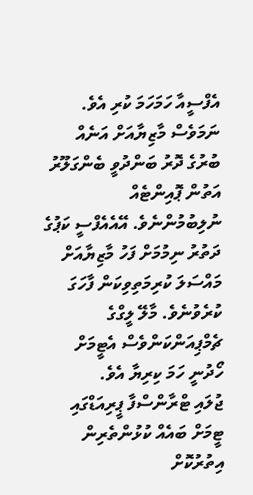އެފްސީއާ ހަމަހަމަ ކުރި އެވެ. ނަމަވެސް މާޒިޔާއަށް އަނެއް ބުރުގެ ދޮރު ބަންދުވީ ބެންގަލޫރު އަތުން ޕޮއިންޓެއް ނުލިބުމުންނެވެ. އޭއެއެފްސީ ކަޕުގެ ދަތުރު ނިމުމަށް ފަހު މާޒިޔާއަށް މައްސަލަ ކުރިމަތިވިކަން ފާހަގަ ކުރެވުނެވެ. މާލޭ ލީގްގެ ޗެމްޕިއަންކަންވެސް އެޓީމަށް ހޯދުނީ ހަމަ ކިރިޔާ އެވެ.
ޖުލައި ޓްރާންސްފާ ޕީރިއަޑްގައި ޓީމަށް ބައެއް ކުޅުންތެރިން އިތުރުކޮށް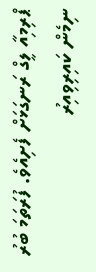ޕްރިމިއާ ލީގް ރަނގަޅަށް ފެށިއެވެ. ފުރަތަމަ ބުރު ނިމެން ކައިރިވިއިރު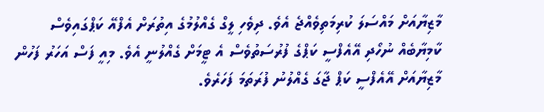މާޒިޔާއަށް މައްސަލަ ކުރިމަތިވެއްޖެ އެވެ. ދިވެހި ލީގް ގެއްލުމުގެ އިތުރަށް އެފްއޭ ކަޕްގައިވެސް ކާމިޔާބެއް ނުހޯދި އޭއެފްސީ ކަޕްގެ ފުރުސަތުވެސް އެ ޓީމަށް ގެއްލުނީ އެވެ. މިއީ ފަސް އަހަރު ފަހުން މާޒިޔާއަށް އޭއެފްސީ ކަޕް ޖާގަ ގެއްލުނު ފުރަތަމަ ފަހަރެވެ.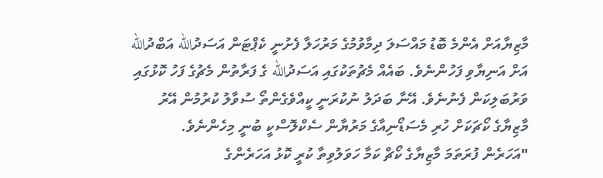މާޒިޔާއަށް އެންމެ ބޮޑު މައްސަލަ ދިމާވުމުގެ މަރުހަލާ ފެށުނީ ކެޕްޓަން އަސަދުالله އަބްދުالله އަށް އަނިޔާވި ފަހުންނެވެ. ބައެއް މެޗުތަކުގައި އަސަދުالله ގެ ފަރާތުން މެޗުގެ ފަހު ކޮޅުގައި ވަރުބަލިކަން ފެނުނެވެ. އޭނާ ބަދަލު ނުކުރަނީ ކީއްވެގެންތޯ ސުވާލު ކުރުމުން އޭރު މާޒިޔާގެ ކޯޗަކަށް ހުރި މެސަޑޯނިއާގެ މަރުޔާން ސެކްލޮސްކީ ބުނީ މިހެންނެވެ.
"އަހަރެން ފުރަތަމަ މާޒިޔާގެ ކޯޗް ކަމާ ހަވަލުވިތާ ކުރީ ކޮޅު އަހަރެންގެ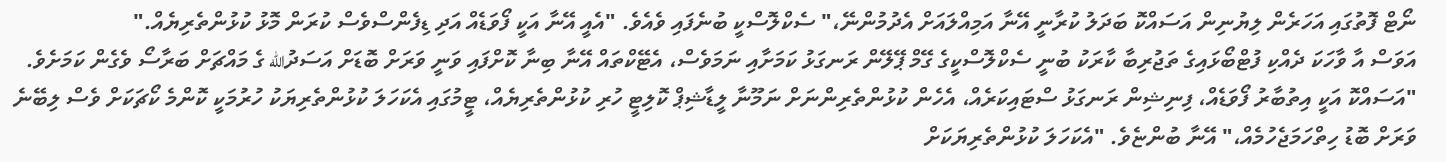ނޯޓް ފޮތުގައި އަހަރެން ލިޔުނިން އަސައްކޮ ބަދަލު ކުރާނީ އޭނާ އަމިއްލައަށް އެދުމުންނޭ،" ސެކްލޮސްކީ ބުނެފައި ވެއެވެ. "އެއީ އޭނާ އަކީ ފޯވަޑެއް އަދި ޑިފެންސްވެސް ކުރަން މޮޅު ކުޅުންތެރިޔެއް."
އަވަސް އާ ވާހަކަ ދެއްކި ފުޓްބޯޅައިގެ ތަޖުރިބާ ކާރަކު ބުނީ ސެކްލޮސްކީގެ ގޭމް ޕޭލޭން ރަނގަޅު ކަމަށާއި ނަމަވެސް، އެޓޭކްތައް އޭނާ ބިނާ ކޮށްފައި ވަނީ ވަރަށް ބޮޑަށް އަސަދުالله ގެ މައްޗަށް ބަރާސޯ ވެގެން ކަމަށެވެ.
"އަސައްކޮ އަކީ އިތުބާރު ފޯވަޑެއް، ފިނިޝިން ރަނގަޅު ސްޓައިކަރެއް، އެހެން ކުޅުންތެރިންނަށް ނަމޫނާ ލީޑާޝިޕް ކޮލިޓީ ހުރި ކުޅުންތެރިޔެއް، ޓީމުގައި އެކަހަލަ ކުޅުންތެރިޔަކު ހުރުމަކީ ކޮންމެ ކޯޗަކަށް ވެސް ލިބޭނެ ވަރަށް ބޮޑު ހިތްހަމަޖެހުމެއް،" އޭނާ ބުންޏެވެ. "އެކަހަލަ ކުޅުންތެރިޔަކަށް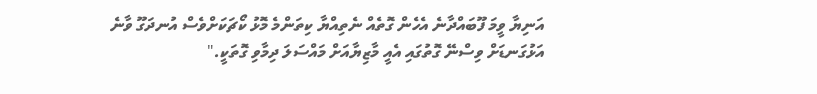އަނިޔާ ވީމަ ފޫބައްދާނެ އެހެން ގޮތެއް ނެތިއްޔާ ކިތަންމެ މޮޅު ކޯޗަކަށްވެސް އުނދަގޫ ވާނެ އަޅުގަނޑަށް ވިސްނޭ ގޮތުގައި އެއީ މާޒިޔާއަށް މައްސަލަ ދިމާވި ގޮތަކީ."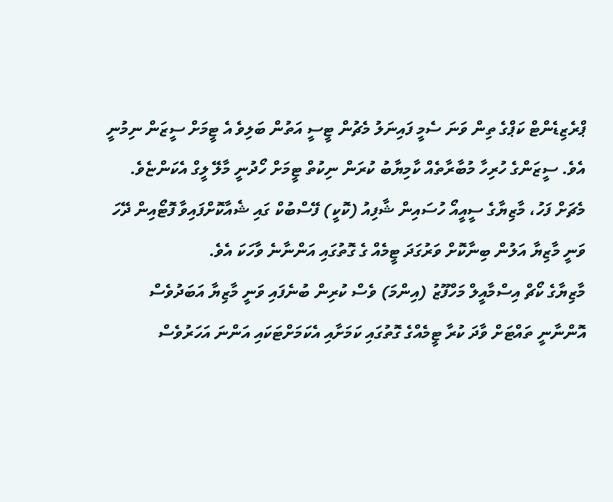ޕްރެޒިޑެންޓް ކަޕްގެ ތިން ވަނަ ސެމީ ފައިނަލު މެޗުން ޓީސީ އަތުން ބަލިވެ އެ ޓީމަށް ސީޒަން ނިމުނީ އެވެ. ސީޒަންގެ ހުރިހާ މުބާރާތެއް ކާމިޔާބު ކުރަން ނިކުތް ޓީމަށް ހޯދުނީ މާލޭ ލީގް އެކަންޏެވެ.
މެޗަށް ފަހު، މާޒިޔާގެ ސީއީއޯ ހުސައިން ޝާފިއު (ކޮކީ) ފޭސްބުކް ގައި ޝެއާކޮށްފައިވާ ފޮޓޯއިން ދޭހަ ވަނީ މާޒިޔާ އަލުން ބިނާކޮށް ވަރުގަދަ ޓީމެއް ގެ ގޮތުގައި އަންނާނެ ވާހަކަ އެވެ.
މާޒިޔާގެ ކޯޗް އިސްމާއީލް މަހްފޫޒު (އިންމަ) ވެސް ކުރިން ބުނެފައި ވަނީ މާޒިޔާ އަބަދުވެސް އޮންނާނީ ތައްޓަށް ވާދަ ކުރާ ޓީމެއްގެ ގޮތުގައި ކަމަށާއި އެކަމަށްޓަކައި އަންނަ އަހަރުވެސް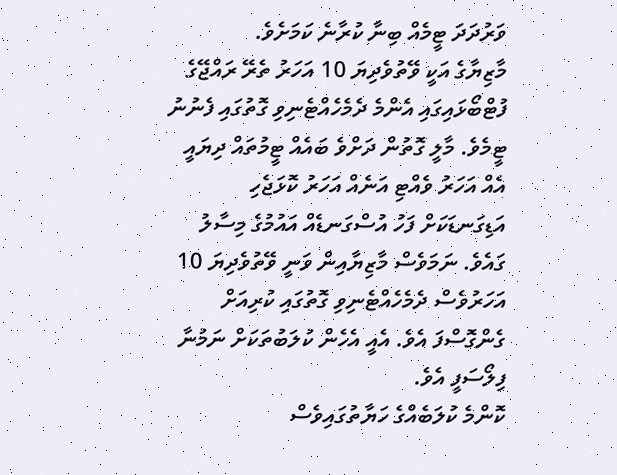ވަރުދަދަ ޓީމެއް ބިނާ ކުރާނެ ކަމަށެވެ.
މާޒިޔާގެ އަކީ ވޭތުވެދިޔަ 10 އަހަރު ތެރޭ ރައްޖޭގެ ފުޓްބޯޅައިގައި އެންމެ ދެމެހެއްޓެނިވި ގޮތުގައި ފެނުނު ޓީމެވެ. މާލީ ގޮތުން ދަށްވެ ބައެއް ޓީމުތައް ދިޔައީ އެއް އަހަރު ވެއްޓި އަނެއް އަހަރު ކޮޅަޖެހި އަޑިގަނޑަކަށް ފަހު އުސްގަނޑެއް އައުމުގެ މިސާލު ގައެވެ. ނަމަވެސް މާޒިޔާއިން ވަނީ ވޭތުވެދިޔަ 10 އަހަރުވެސް ދެމެހެއްޓެނިވި ގޮތުގައި ކުރިއަށް ގެންގޮސްފަ އެވެ. އެއީ އެހެން ކުލަބުތަކަށް ނަމުނާ ފިލޯސަފީ އެވެ.
ކޮންމެ ކުލަބެއްގެ ހަޔާތުގައިވެސް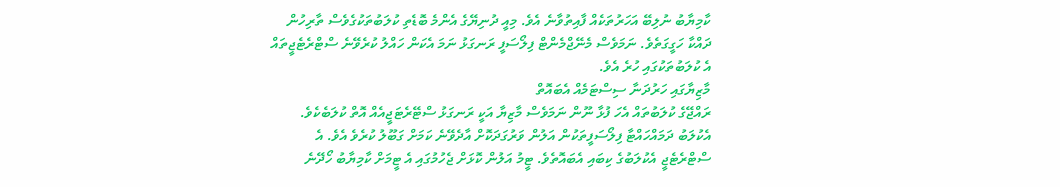ކާމިޔާބު ނުލިބޭ އަހަރުތަކެއް ފާއިތުވާނެ އެވެ. މިއީ ދުނިޔޭގެ އެންމެ ބޮޑެތި ކުލަބުތަކުގެވެސް ތާރިހުން ދައްކާ ހަގީގަތެވެ. ނަމަވެސް މެނޭޖްމެންޓް ފިލޯސަފީ ރަނގަޅު ނަމަ އެކަން ހައްލު ކުރެވޭނެ ސްޓްރެޓެޖީތައް އެ ކުލަބުތަކުގައި ހުރެ އެވެ.
މާޒިޔާގައި ހަރުދަނާ ސިސްޓަމެއް އެބައޮތް
ރައްޖޭގެ ކުލަބުތައް އެހަ ފުޅާ ނޫން ނަމަވެސް މާޒިޔާ އަކީ ރަނގަޅު ސްޓޭރެޓަޖީއެއް އޮތް ކުލަބެކެވެ. އެކުލަބު ދަމައްހައްޓާ ފިލޯސަފީތަކުން އަލުން ވަރުގަދަކޮށް އާދެވޭނެ ކަމަށް ގަބޫލު ކުރެވެ އެވެ. އެ ސްޓްރެޓެޖީ އެކުލަބުގެ ކިބައި އެބައޮތެވެ. ޓީމު އަލުން ކޮޅަށް ޖެހުމުގައި އެ ޓީމަށް ކާމިޔާބު ހޯދޭނެ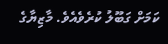ކަމަށް ގަބޫލު ކުރެވެއެވެ. މާޒިޔާގެ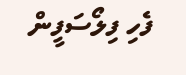ފެހި ފިލޯސަފީން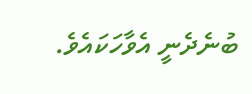ބުނެދެނީ އެވާހަކައެވެ.